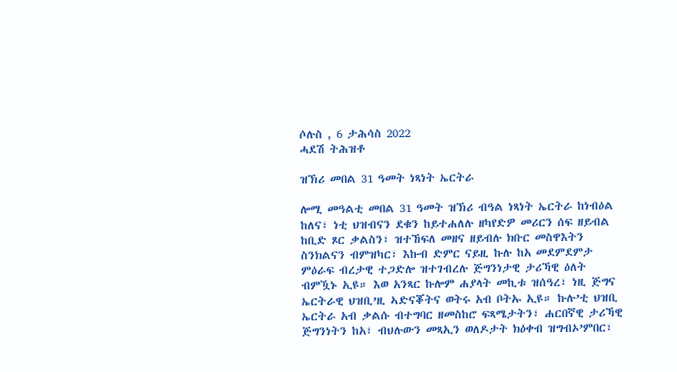ሶሉስ , 6 ታሕሳስ 2022
ሓደሽ ትሕዝቶ

ዝኽሪ መበል 31 ዓመት ነጻነት ኤርትራ

ሎሚ መዓልቲ መበል 31 ዓመት ዝኽሪ ብዓል ነጻነት ኤርትራ ከነብዕል ከለና፣ ነቲ ህዝብናን ደቁን ከይተሐለሉ ዘካየድዎ መሪርን ሰፍ ዘይብል ከቢድ ጾር ቃልስን፣ ዝተኸፍለ መዘና ዘይብሉ ክቡር መስዋእትን ስንክልናን ብምዝካር፣ እኩብ ድምር ናይዚ ኩሉ ከአ መደምደምታ ምዕራፍ ብረታዊ ተጋድሎ ዝተገብረሉ ጅግንነታዊ ታሪኻዊ ዕለት ብምዃኑ ኢዩ። እወ አንጻር ኩሎም ሐያላት መኪቱ ዝሰዓረ፣ ነዚ ጅግና ኤርትራዊ ህዝቢ’ዚ ኣድናቖትና ወትሩ አብ ቦትኡ ኢዩ። ኩሉ’ቲ ህዝቢ ኤርትራ አብ ቃልሱ ብተግባር ዘመስከሮ ፍጻሜታትን፣ ሐርበኛዊ ታሪኻዊ ጅግንነትን ከአ፣ ብህሉውን መጻኢን ወለዶታት ክዕቀብ ዝግብኦ’ምበር፣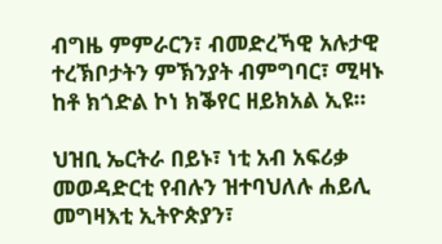ብግዜ ምምራርን፣ ብመድረኻዊ አሉታዊ ተረኽቦታትን ምኽንያት ብምግባር፣ ሚዛኑ ከቶ ክጎድል ኮነ ክቕየር ዘይክአል ኢዩ።

ህዝቢ ኤርትራ በይኑ፣ ነቲ አብ አፍሪቃ መወዳድርቲ የብሉን ዝተባህለሉ ሐይሊ መግዛእቲ ኢትዮጵያን፣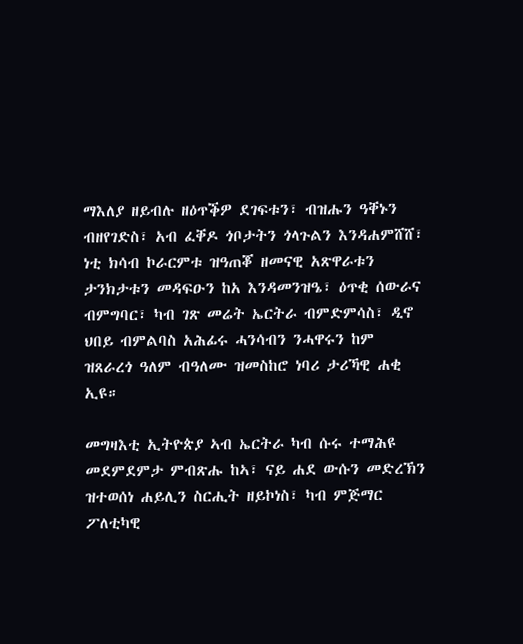ማእለያ ዘይብሉ ዘዕጥቕዎ ደገፍቱን፣ ብዝሑን ዓቐኑን ብዘየገድስ፣ አብ ፈቐዶ ጎቦታትን ጎላጉልን እንዳሐምሸሸ፣ ነቲ ክሳብ ኮራርምቱ ዝዓጠቖ ዘመናዊ አጽዋራቱን ታንክታቱን መዳፍዑን ከአ እንዳመንዝዔ፣ ዕጥቂ ሰውራና ብምግባር፣ ካብ ገጽ መሬት ኤርትራ ብምድምሳስ፣ ዲኖ ህበይ ብምልባስ አሕፊሩ ሓንሳብን ንሓዋሩን ከም ዝጸራረጎ ዓለም ብዓለሙ ዝመስከሮ ነባሪ ታሪኻዊ ሐቂ ኢዩ።

መግዛእቲ ኢትዮጵያ ኣብ ኤርትራ ካብ ሱሩ ተማሕዩ መደምደምታ ምብጽሑ ከኣ፣ ናይ ሐደ ውሱን መድረኽን ዝተወሰነ ሐይሊን ስርሒት ዘይኮነስ፣ ካብ ምጅማር ፖለቲካዊ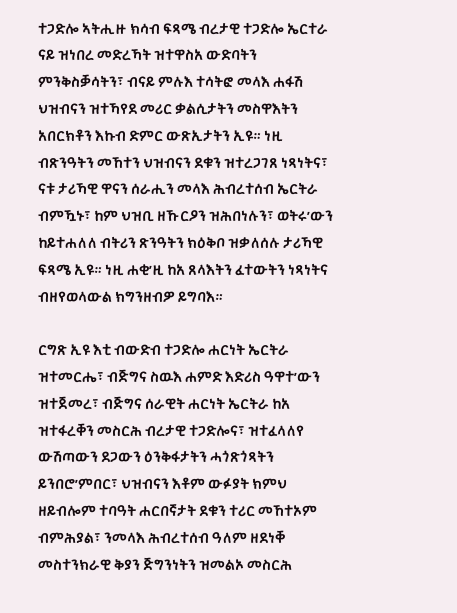ተጋድሎ ኣትሒዙ ክሳብ ፍጻሜ ብረታዊ ተጋድሎ ኤርተራ ናይ ዝነበረ መድረኻት ዝተዋስአ ውድባትን ምንቅስቓሳትን፣ ብናይ ምሉእ ተሳትፎ መላእ ሐፋሽ ህዝብናን ዝተኻየደ መሪር ቃልሲታትን መስዋእትን አበርክቶን እኩብ ድምር ውጽኢታትን ኢዩ። ነዚ ብጽንዓትን መኸተን ህዝብናን ደቁን ዝተረጋገጸ ነጻነትና፣ ናቱ ታሪኻዊ ዋናን ሰራሒን መላእ ሕብረተሰብ ኤርትራ ብምዃኑ፣ ከም ህዝቢ ዘኹርዖን ዝሕበነሉን፣ ወትሩ’ውን ከይተሐለለ ብትሪን ጽንዓትን ክዕቅቦ ዝቃለሰሉ ታሪኻዊ ፍጻሜ ኢዩ። ነዚ ሐቂ’ዚ ከአ ጸላእትን ፈተውትን ነጻነትና ብዘየወላውል ክግንዘብዎ ይግባእ።

ርግጽ ኢዩ እቲ ብውድብ ተጋድሎ ሐርነት ኤርትራ ዝተመርሔ፣ ብጅግና ስዉእ ሐምድ እድሪስ ዓዋተ’ውን ዝተጀመረ፣ ብጅግና ሰራዊት ሐርነት ኤርትራ ከአ ዝተፋረቐን መስርሕ ብረታዊ ተጋድሎና፣ ዝተፈላለየ ውሽጣውን ደጋውን ዕንቅፋታትን ሓጎጽጎጻትን ይንበሮ’ምበር፣ ህዝብናን እቶም ውፉያት ክምህ ዘይብሎም ተባዓት ሐርበኛታት ደቁን ተሪር መኸተኦም ብምሕያል፣ ንመላእ ሕብረተሰብ ዓለም ዘደነቐ መስተንክራዊ ቅያን ጅግንነትን ዝመልኦ መስርሕ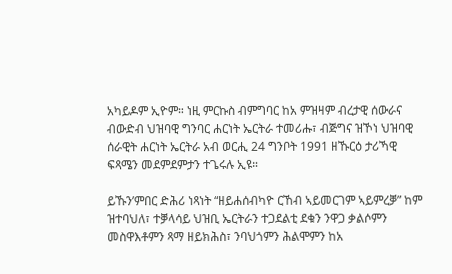አካይዶም ኢዮም። ነዚ ምርኩስ ብምግባር ከአ ምዝዛም ብረታዊ ሰውራና ብውድብ ህዝባዊ ግንባር ሐርነት ኤርትራ ተመሪሑ፣ ብጅግና ዝኾነ ህዝባዊ ሰራዊት ሐርነት ኤርትራ አብ ወርሒ 24 ግንቦት 1991 ዘኹርዕ ታሪኻዊ ፍጻሜን መደምደምታን ተጌሩሉ ኢዩ።

ይኹን’ምበር ድሕሪ ነጻነት “ዘይሐሰብካዮ ርኸብ ኣይመርገም ኣይምረቓ” ከም ዝተባህለ፣ ተቓላሳይ ህዝቢ ኤርትራን ተጋደልቲ ደቁን ንዋጋ ቃልሶምን መስዋእቶምን ጻማ ዘይክሕስ፣ ንባህጎምን ሕልሞምን ከአ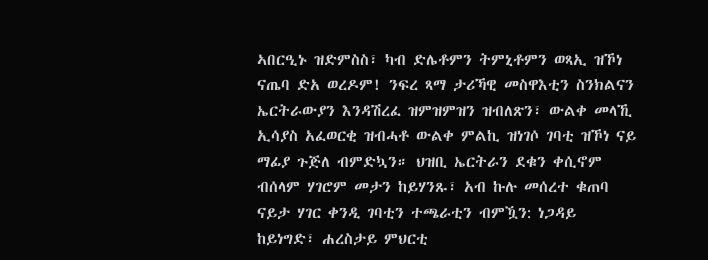ኣበርዒኑ ዝድምስስ፣ ካብ ድሌቶምን ትምኒቶምን ወጻኢ ዝኾነ ናጤባ ድአ ወረዶም! ንፍረ ጻማ ታሪኻዊ መስዋእቲን ስንክልናን ኤርትራውያን እንዳሽረፈ ዝምዝምዝን ዝብለጽን፣ ውልቀ መላኺ ኢሳያስ አፈወርቂ ዝብሓቶ ውልቀ ምልኪ ዝነገሶ ገባቲ ዝኾነ ናይ ማፊያ ጉጅለ ብምድኳን። ህዝቢ ኤርትራን ደቁን ቀሲኖም ብሰላም ሃገሮም መታን ከይሃንጹ፣ አብ ኩሉ መሰረተ ቁጠባ ናይታ ሃገር ቀንዲ ገባቲን ተጫራቲን ብምዃን: ነጋዳይ ከይነግድ፣ ሐረስታይ ምህርቲ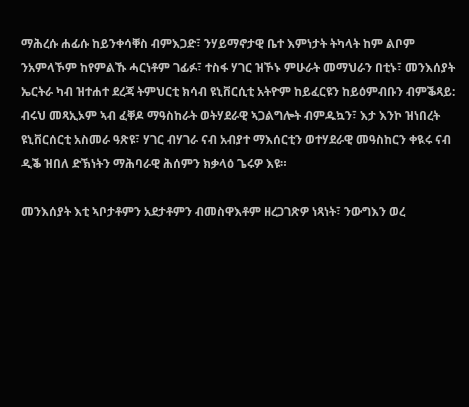ማሕረሱ ሐፊሱ ከይንቀሳቐስ ብምእጋድ፣ ንሃይማኖታዊ ቤተ እምነታት ትካላት ከም ልቦም ንአምላኾም ከየምልኹ ሓርነቶም ገፊፉ፣ ተስፋ ሃገር ዝኾኑ ምሁራት መማህራን በቲኑ፣ መንእሰያት ኤርትራ ካብ ዝተሐተ ደረጃ ትምህርቲ ክሳብ ዩኒቨርሲቲ አትዮም ከይፈርዩን ከይዕምብቡን ብምቕጻይ: ብሩህ መጻኢኦም ኣብ ፈቐዶ ማዓስከራት ወትሃደራዊ ኣጋልግሎት ብምዱኳን፣ እታ እንኮ ዝነበረት ዩኒቨርሰርቲ አስመራ ዓጽዩ፣ ሃገር ብሃገራ ናብ አብያተ ማእሰርቲን ወተሃደራዊ መዓስከርን ቀዪሩ ናብ ዲቕ ዝበለ ድኽነትን ማሕባራዊ ሕሰምን ክቃላዕ ጌሩዎ እዩ።

መንእሰያት እቲ ኣቦታቶምን አደታቶምን ብመስዋእቶም ዘረጋገጽዎ ነጻነት፣ ንውግእን ወረ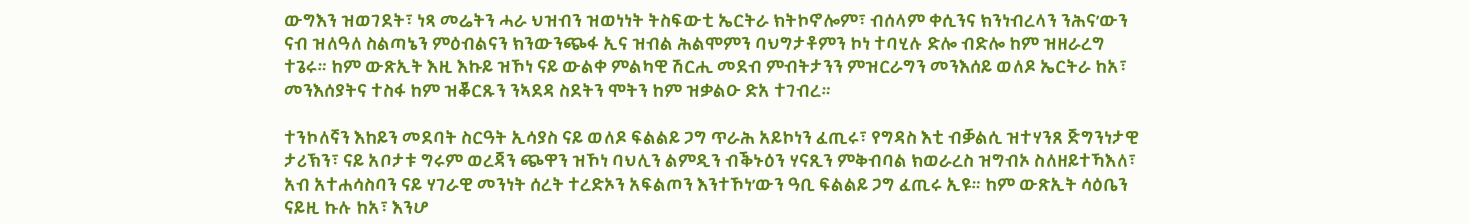ውግእን ዝወገደት፣ ነጻ መሬትን ሓራ ህዝብን ዝወነነት ትስፍውቲ ኤርትራ ክትኮኖሎም፣ ብሰላም ቀሲንና ክንነብረላን ንሕና’ውን ናብ ዝለዓለ ስልጣኔን ምዕብልናን ክንውንጭፋ ኢና ዝብል ሕልሞምን ባህግታቶምን ኮነ ተባሂሉ ድሎ ብድሎ ከም ዝዘራረግ ተጌሩ። ከም ውጽኢት እዚ እኩይ ዝኾነ ናይ ውልቀ ምልካዊ ሽርሒ መደብ ምብትታንን ምዝርራግን መንእሰይ ወለዶ ኤርትራ ከአ፣ መንእሰያትና ተስፋ ከም ዝቖርጹን ንኣደዳ ስደትን ሞትን ከም ዝቃልዑ ድአ ተገብረ።

ተንኮለኛን እከይን መደባት ስርዓት ኢሳያስ ናይ ወለዶ ፍልልይ ጋግ ጥራሕ አይኮነን ፈጢሩ፣ የግዳስ እቲ ብቓልሲ ዝተሃንጸ ጅግንነታዊ ታሪኽን፣ ናይ አቦታቱ ግሩም ወረጃን ጭዋን ዝኾነ ባህሊን ልምዲን ብቕኑዕን ሃናጺን ምቅብባል ክወራረስ ዝግብኦ ስለዘይተኻእለ፣ አብ አተሐሳስባን ናይ ሃገራዊ መንነት ሰረት ተረድኦን አፍልጦን እንተኾነ’ውን ዓቢ ፍልልይ ጋግ ፈጢሩ ኢዩ። ከም ውጽኢት ሳዕቤን ናይዚ ኩሉ ከአ፣ እንሆ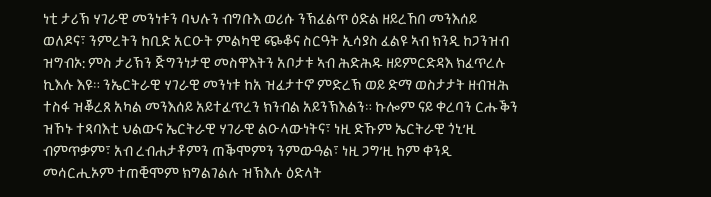ነቲ ታሪኽ ሃገራዊ መንነቱን ባህሉን ብግቡእ ወሪሱ ንኽፈልጥ ዕድል ዘይረኸበ መንእሰይ ወለዶና፣ ንምረትን ከቢድ አርዑት ምልካዊ ጭቆና ስርዓት ኢሳያስ ፈልዩ ኣብ ክንዲ ከጋንዝብ ዝግብኦ: ምስ ታሪኽን ጅግንነታዊ መስዋእትን አቦታቱ ኣብ ሕድሕዱ ዘይምርድዳእ ክፈጥረሉ ኪእሉ እዩ። ንኤርትራዊ ሃገራዊ መንነቱ ከአ ዝፈታተኖ ምድረኽ ወይ ድማ ወስታታት ዘብዝሕ ተስፋ ዝቖረጸ አካል መንእሰይ አይተፈጥረን ክንብል አይንኽእልን። ኩሎም ናይ ቀረባን ርሑቕን ዝኾኑ ተጻባእቲ ህልውና ኤርትራዊ ሃገራዊ ልዑላውነትና፣ ነዚ ድኹም ኤርትራዊ ጎኒ’ዚ ብምጥቃም፣ አብ ረብሐታቶምን ጠቕሞምን ንምውዓል፣ ነዚ ጋግ’ዚ ከም ቀንዲ መሳርሒኦም ተጠቒሞም ክግልገልሉ ዝኽእሉ ዕድላት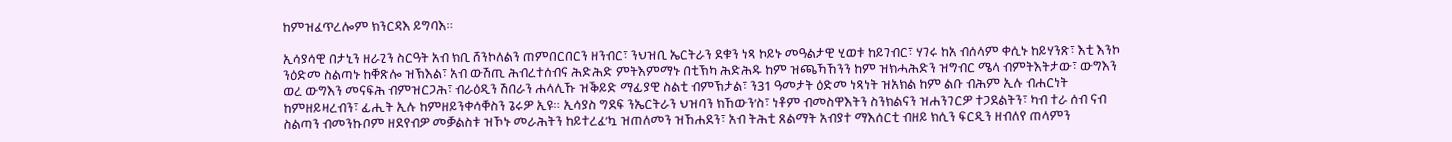ከምዝፈጥረሎም ክንርዳእ ይግባእ።

ኢሳያሳዊ በታኒን ዘራጊን ስርዓት አብ ክቢ ሸንኮለልን ጠምበርበርን ዘንብር፣ ንህዝቢ ኤርትራን ደቁን ነጻ ኮይኑ መዓልታዊ ሂወቱ ከይገብር፣ ሃገሩ ከአ ብሰላም ቀሲኑ ከይሃንጽ፣ እቲ እንኮ ንዕድመ ስልጣኑ ከቐጽሎ ዝኽእል፣ አብ ውሽጢ ሕብረተሰብና ሕድሕድ ምትእምማኑ በቲኽካ ሕድሕዱ ከም ዝጫኻኸንን ከም ዝክሓሕድን ዝግብር ሜላ ብምትእትታው፣ ውግእን ወረ ውግእን መናፍሕ ብምዝርጋሕ፣ ብራዕዲን ሽበራን ሐላሊኹ ዝቕይድ ማፊያዊ ስልቲ ብምኽታል፣ ን31 ዓመታት ዕድመ ነጻነት ዝአክል ከም ልቡ ብሕም ኢሉ ብሐርነት ከምዘይዛረብን፣ ፊሒት ኢሉ ከምዘይንቀሳቐስን ጌሩዎ ኢዩ። ኢሳያስ ግደፍ ንኤርትራን ህዝባን ክኸውን’ስ፣ ነቶም ብመስዋእትን ስንክልናን ዝሐንገርዎ ተጋደልትን፣ ካብ ተራ ሰብ ናብ ስልጣን ብመንኩቦም ዘደየብዎ መቓልስቱ ዝኾኑ መራሕትን ከይተረፈ’ኳ ዝጠለመን ዝኸሐደን፣ አብ ትሕቲ ጸልማት አብያተ ማእሰርቲ ብዘይ ክሲን ፍርዲን ዘብለየ ጠላምን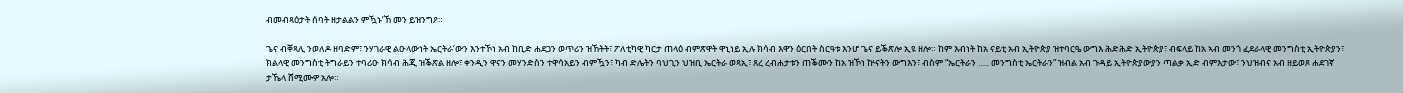ብመብጻዕታት ሰባት ዘታልልን ምዃኑ’ኸ መን ይዝንግዖ።

ጌና ብቐጻሊ ንወለዶ ዘባድም፣ ንሃገራዊ ልዑላውነት ኤርትራ’ውን እንተኾነ አብ ከቢድ ሐደጋን ወጥሪን ዝኸትት፣ ፖለቲካዊ ካርታ ጠላዕ ብምጽዋት ዋኒነይ ኢሉ ክሳብ እዋን ዕርበት ስርዓቱ እንሆ ጌና ይቕጽሎ ኢዩ ዘሎ። ከም እብነት ከአ ናይቲ አብ ኢትዮጵያ ዝተባርዔ ውግእ ሕድሕድ ኢትዮጵያ፣ ብፍላይ ከአ ኣብ መንጎ ፈደራላዊ መንግስቲ ኢትዮጵያን፣ ክልላዊ መንግስቲ ትግራይን ተባሪዑ ክሳብ ሕጂ ዝቕጽል ዘሎ፣ ቀንዲን ዋናን መሃንድስን ተዋሳአይን ብምዃን፣ ካብ ድሌትን ባህጊን ህዝቢ ኤርትራ ወጻኢ፣ ጸረ ረብሐታቱን ጠቕሙን ከአ ዝኾነ ኵናትን ውግእን፣ ብስም “ኤርትራን ….. መንግስቲ ኤርትራን” ዝብል አብ ጉዳይ ኢትዮጵያውያን ጣልቃ ኢድ ብምእታው፣ ንህዝብና አብ ዘይወጾ ሐደገኛ ታኼላ ሸሚሙዎ አሎ።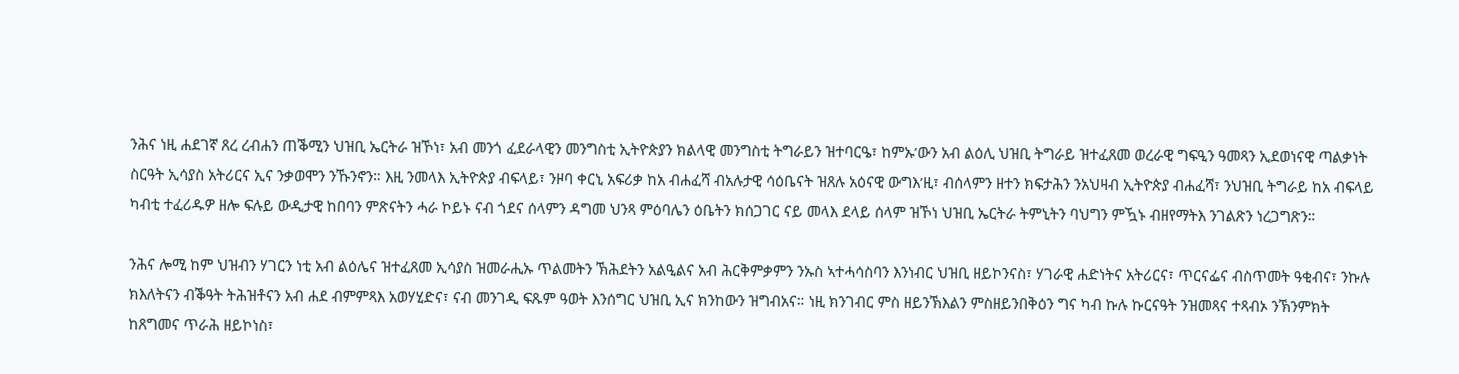ንሕና ነዚ ሐደገኛ ጸረ ረብሐን ጠቕሚን ህዝቢ ኤርትራ ዝኾነ፣ አብ መንጎ ፈደራላዊን መንግስቲ ኢትዮጵያን ክልላዊ መንግስቲ ትግራይን ዝተባርዔ፣ ከምኡ’ውን አብ ልዕሊ ህዝቢ ትግራይ ዝተፈጸመ ወረራዊ ግፍዒን ዓመጻን ኢደወነናዊ ጣልቃነት ስርዓት ኢሳያስ አትሪርና ኢና ንቃወሞን ንኹንኖን። እዚ ንመላእ ኢትዮጵያ ብፍላይ፣ ንዞባ ቀርኒ አፍሪቃ ከአ ብሐፈሻ ብአሉታዊ ሳዕቤናት ዝጸሉ አዕናዊ ውግእ’ዚ፣ ብሰላምን ዘተን ክፍታሕን ንአህዛብ ኢትዮጵያ ብሐፈሻ፣ ንህዝቢ ትግራይ ከአ ብፍላይ ካብቲ ተፈሪዱዎ ዘሎ ፍሉይ ውዲታዊ ከበባን ምጽናትን ሓራ ኮይኑ ናብ ጎደና ሰላምን ዳግመ ህንጻ ምዕባሌን ዕቤትን ክሰጋገር ናይ መላእ ደላይ ሰላም ዝኾነ ህዝቢ ኤርትራ ትምኒትን ባህግን ምዃኑ ብዘየማትእ ንገልጽን ነረጋግጽን።

ንሕና ሎሚ ከም ህዝብን ሃገርን ነቲ አብ ልዕሌና ዝተፈጸመ ኢሳያስ ዝመራሒኡ ጥልመትን ኽሕደትን አልዒልና አብ ሕርቅምቃምን ንኡስ ኣተሓሳስባን እንነብር ህዝቢ ዘይኮንናስ፣ ሃገራዊ ሐድነትና አትሪርና፣ ጥርናፌና ብስጥመት ዓቂብና፣ ንኩሉ ክእለትናን ብቕዓት ትሕዝቶናን አብ ሐደ ብምምጻእ አወሃሂድና፣ ናብ መንገዲ ፍጹም ዓወት እንሰግር ህዝቢ ኢና ክንከውን ዝግብአና። ነዚ ክንገብር ምስ ዘይንኽእልን ምስዘይንበቅዕን ግና ካብ ኩሉ ኩርናዓት ንዝመጻና ተጻብኦ ንኽንምክት ከጸግመና ጥራሕ ዘይኮነስ፣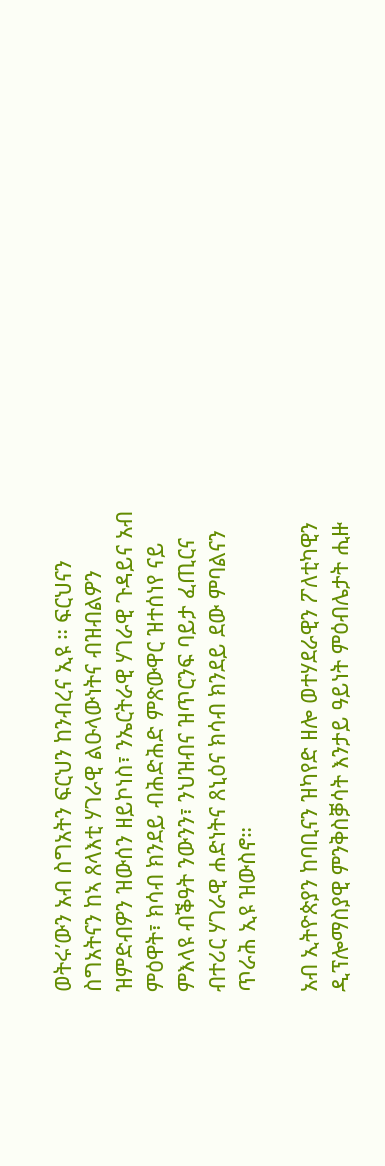ወትሩ’ውን አብ ስግአትን ፍርህን ከንብረና ኢዩ ። ፍርህናን ስግአትናን ከኣ ጸላእቲ ሃገራዊ ልዑላውነትና ብዝብልዎን ዝምድብዎን ዝውሰን ዘይኮነስ፣ ንኤርትራዊ ሃገራዊ ጉዳይና አብ ምዕዋት፣ ክሳብ ክንደይ ብሕድሕድ ምጽውዋር ዝተሰነየ ናይ ምእላዩ ብቕዓት ንውንን፣ ንህዝብና ዝጥርንፍ ባይታ ፈጢርና ብተሪር ሃገራዊ ሐድነትና ጸኒዕና ክሳብ ክንደይ ደው ምባልናን ጥራሕ ኢዩ ዝውስኖ።

አብ ኢትዮጵያን ከባቢናን ዝካየድ ዘሎ ወተሃደራዊን ፖለቲካዊን ዲፕሎማስያዊ ምንቅስቓሳት እንታይ ዓይነት ምዕብሌታት ሒዙ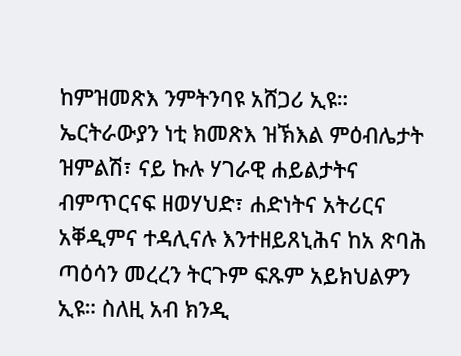ከምዝመጽእ ንምትንባዩ አሸጋሪ ኢዩ። ኤርትራውያን ነቲ ክመጽእ ዝኽእል ምዕብሌታት ዝምልሽ፣ ናይ ኩሉ ሃገራዊ ሐይልታትና ብምጥርናፍ ዘወሃህድ፣ ሐድነትና አትሪርና አቐዲምና ተዳሊናሉ እንተዘይጸኒሕና ከአ ጽባሕ ጣዕሳን መረረን ትርጉም ፍጹም አይክህልዎን ኢዩ። ስለዚ አብ ክንዲ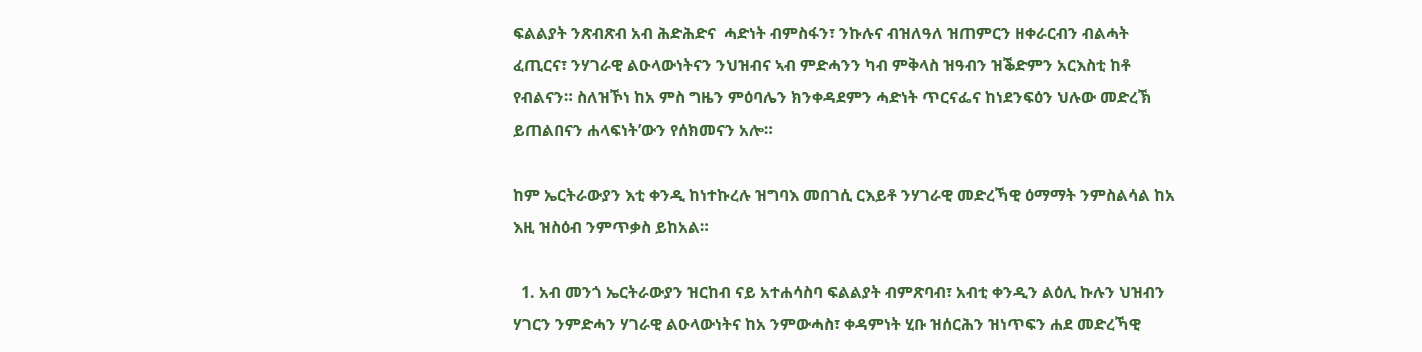ፍልልያት ንጽብጽብ አብ ሕድሕድና  ሓድነት ብምስፋን፣ ንኩሉና ብዝለዓለ ዝጠምርን ዘቀራርብን ብልሓት ፈጢርና፣ ንሃገራዊ ልዑላውነትናን ንህዝብና ኣብ ምድሓንን ካብ ምቅላስ ዝዓብን ዝቕድምን አርእስቲ ከቶ የብልናን። ስለዝኾነ ከአ ምስ ግዜን ምዕባሌን ክንቀዳደምን ሓድነት ጥርናፌና ከነደንፍዕን ህሉው መድረኽ ይጠልበናን ሐላፍነት’ውን የሰክመናን አሎ።

ከም ኤርትራውያን እቲ ቀንዲ ከነተኩረሉ ዝግባእ መበገሲ ርእይቶ ንሃገራዊ መድረኻዊ ዕማማት ንምስልሳል ከአ እዚ ዝስዕብ ንምጥቃስ ይከአል።

  1. አብ መንጎ ኤርትራውያን ዝርከብ ናይ አተሐሳስባ ፍልልያት ብምጽባብ፣ አብቲ ቀንዲን ልዕሊ ኩሉን ህዝብን ሃገርን ንምድሓን ሃገራዊ ልዑላውነትና ከአ ንምውሓስ፣ ቀዳምነት ሂቡ ዝሰርሕን ዝነጥፍን ሐደ መድረኻዊ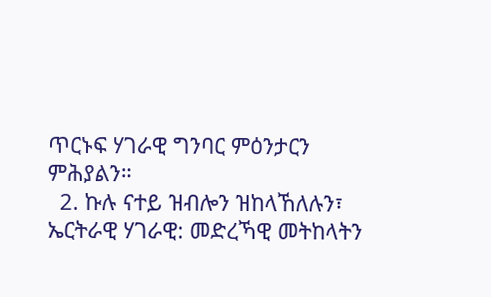ጥርኑፍ ሃገራዊ ግንባር ምዕንታርን ምሕያልን።
  2. ኩሉ ናተይ ዝብሎን ዝከላኸለሉን፣ ኤርትራዊ ሃገራዊ: መድረኻዊ መትከላትን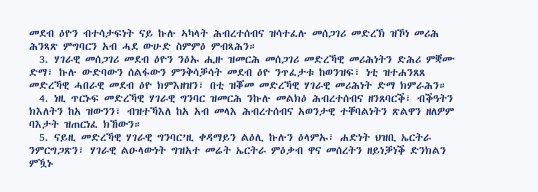መደብ ዕዮን ብተሳታፍነት ናይ ኩሉ ኣካላት ሕብረተሰብና ዝሳተፈሉ መሰጋገሪ መድረኽ ዝኾነ መሪሕ ሕንጻጽ ምግባርን አብ ሓደ ውሁድ ስምምዕ ምብጻሕን።
  3. ሃገራዊ መሰጋገሪ መደብ ዕዮን ንዕኡ ሒዙ ዝመርሕ መሰጋገሪ መድረኻዊ መሪሕነትን ድሕሪ ምቛሙ ድማ፣ ኩሉ ውድባውን ሰልፋውን ምንቅሳቓሳት መደብ ዕዮ ንጥፈታቱ ከወንዝፍ፣ ነቲ ዝተሐንጸጸ መድረኻዊ ሓበራዊ መደብ ዕዮ ክምእዘዝን፣ በቲ ዝቖመ መድረኻዊ ሃገራዊ መሪሕነት ድማ ክምራሕን።
  4. ነዚ ጥርኑፍ መድረኻዊ ሃገራዊ ግንባር ዝመርሕ ንኩሉ መልክዕ ሕብረተሰብና ዘንጸባርቕ፣ ብቕዓትን ክእለትን ከአ ዝውንን፣ ብዝተኻእለ ከአ አብ መላእ ሕብረተሰብና አወንታዊ ተቐባልነትን ጽልዋን ዘለዎም ባእታት ዝጠርነፈ ክኸውን።
  5. ናይዚ መድረኻዊ ሃገራዊ ግንባር’ዚ ቀዳማይን ልዕሊ ኩሉን ዕላምኡ፣ ሐድነት ህዝቢ ኤርትራ ንምርግጋጽን፣ ሃገራዊ ልዑላውነት ግዝአተ መሬት ኤርትራ ምዕቃብ ዋና መሰረትን ዘይነቓነቕ ድንክልን ምዃኑ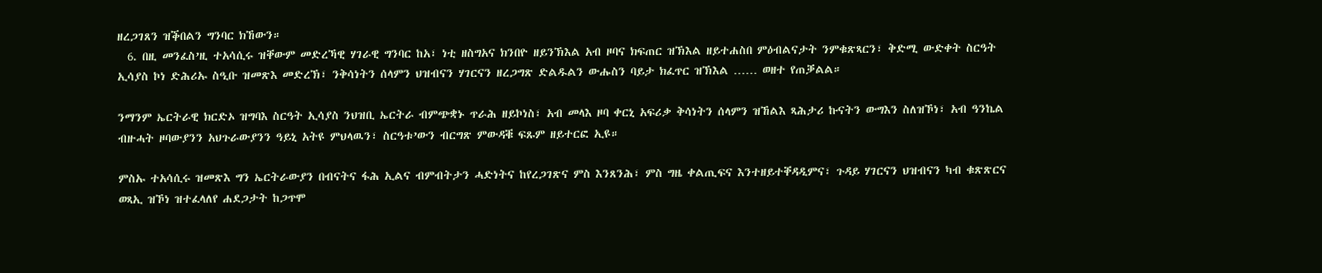ዘረጋገጸን ዝቕበልን ግንባር ክኸውን።
  6. በዚ መንፈስ’ዚ ተአሳሲሩ ዝቐውም መድረኻዊ ሃገራዊ ግንባር ከአ፣ ነቲ ዘስግአና ክንበዮ ዘይንኽእል አብ ዞባና ክፍጠር ዝኽእል ዘይተሐስበ ምዕብልናታት ንምቁጽጻርን፣ ቅድሚ ውድቀት ስርዓት ኢሳያስ ኮነ ድሕሪኡ ስዒቡ ዝመጽእ መድረኽ፣ ንቅሳነትን ሰላምን ህዝብናን ሃገርናን ዘረጋግጽ ድልዱልን ውሑስን ባይታ ክፈጥር ዝኽእል …… ወዘተ የጠቓልል።

ንማንም ኤርትራዊ ክርድኦ ዝግባእ ስርዓት ኢሳያስ ንህዝቢ ኤርትራ ብምጭቋኑ ጥራሕ ዘይኮነስ፣ አብ መላእ ዞባ ቀርኒ አፍሪቃ ቅሳነትን ሰላምን ዝኸልእ ጻሕታሪ ኩናትን ውግእን ስለዝኾነ፣ አብ ዓንኬል ብዙሓት ዞባውያንን አህጉራውያንን ዓይኒ አትዩ ምህላዉን፣ ስርዓቱ’ውን ብርግጽ ምውዳቑ ፍጹም ዘይተርፎ ኢዩ።

ምስኡ ተአሳሲሩ ዝመጽእ ግን ኤርትራውያን በብናትና ፋሕ ኢልና ብምብትታን ሓድነትና ከየረጋገጽና ምስ እንጸንሕ፣ ምስ ግዜ ቀልጢፍና እንተዘይተቐዳዲምና፣ ጉዳይ ሃገርናን ህዝብናን ካብ ቁጽጽርና ወጻኢ ዝኾነ ዝተፈላለየ ሐደጋታት ከጋጥሞ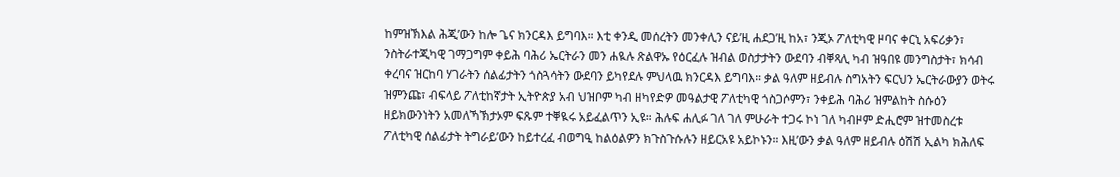ከምዝኽእል ሕጂ’ውን ከሎ ጌና ክንርዳእ ይግባእ። እቲ ቀንዲ መሰረትን መንቀሊን ናይ’ዚ ሐደጋ’ዚ ከአ፣ ንጂኦ ፖለቲካዊ ዞባና ቀርኒ አፍሪቃን፣ ንስትራተጂካዊ ገማጋግም ቀይሕ ባሕሪ ኤርትራን መን ሐዪሉ ጽልዋኡ የዕርፈሉ ዝብል ወስታታትን ውደባን ብቐጻሊ ካብ ዝዓበዩ መንግስታት፣ ክሳብ ቀረባና ዝርከባ ሃገራትን ሰልፊታትን ጎስጓሳትን ውደባን ይካየደሉ ምህላዉ ክንርዳእ ይግባእ። ቃል ዓለም ዘይብሉ ስግአትን ፍርህን ኤርትራውያን ወትሩ ዝምንጩ፣ ብፍላይ ፖለቲከኛታት ኢትዮጵያ አብ ህዝቦም ካብ ዘካየድዎ መዓልታዊ ፖለቲካዊ ጎስጋሶምን፣ ንቀይሕ ባሕሪ ዝምልከት ስሱዕን ዘይክውንነትን አመለኻኽታኦም ፍጹም ተቐዪሩ አይፈልጥን ኢዩ። ሕሉፍ ሐሊፉ ገለ ገለ ምሁራት ተጋሩ ኮነ ገለ ካብዞም ድሒሮም ዝተመስረቱ ፖለቲካዊ ሰልፊታት ትግራይ’ውን ከይተረፈ ብወግዒ ከልዕልዎን ክጉስጉሱሉን ዘይርአዩ አይኮኑን። እዚ’ውን ቃል ዓለም ዘይብሉ ዕሽሽ ኢልካ ክሕለፍ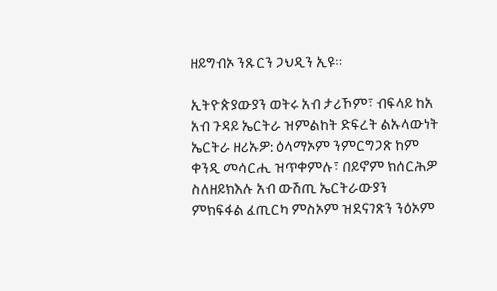ዘይግብኦ ንጹርን ጋህዲን ኢዩ።

ኢትዮጵያውያን ወትሩ አብ ታሪኾም፣ ብፍላይ ከአ አብ ጉዳይ ኤርትራ ዝምልከት ድፍረት ልኡላውነት ኤርትራ ዘሪኡዎ: ዕላማኦም ንምርግጋጽ ከም ቀንዲ መሳርሒ ዝጥቀምሉ፣ በይኖም ክሰርሕዎ ስለዘይክእሉ አብ ውሽጢ ኤርትራውያን ምክፍፋል ፈጢርካ ምስኦም ዝደናገጽን ንዕኦም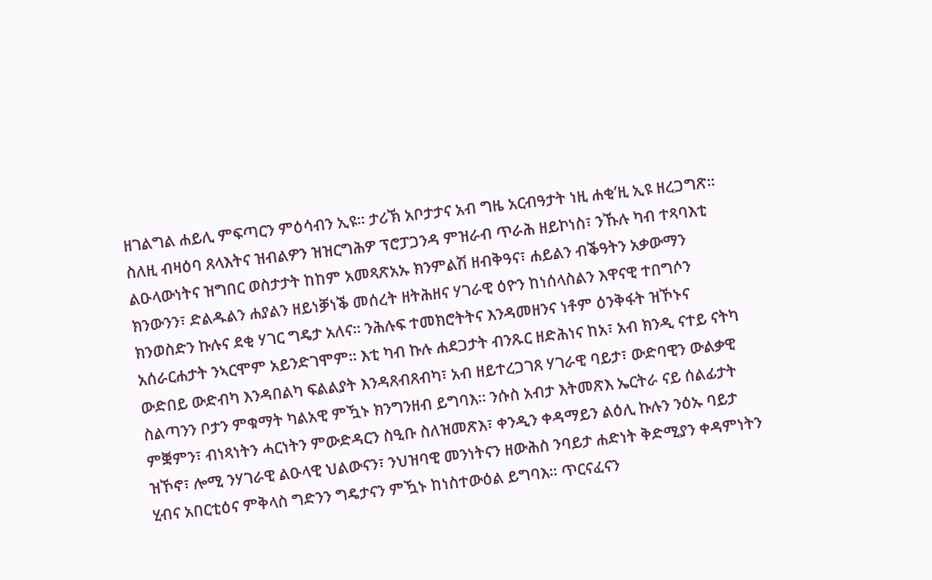ዘገልግል ሐይሊ ምፍጣርን ምዕሳብን ኢዩ። ታሪኽ አቦታታና አብ ግዜ አርብዓታት ነዚ ሐቂ’ዚ ኢዩ ዘረጋግጽ። ስለዚ ብዛዕባ ጸላእትና ዝብልዎን ዝዝርግሕዎ ፕሮፓጋንዳ ምዝራብ ጥራሕ ዘይኮነስ፣ ንኹሉ ካብ ተጻባእቲ ልዑላውነትና ዝግበር ወስታታት ከከም አመጻጽአኡ ክንምልሽ ዘብቅዓና፣ ሐይልን ብቕዓትን አቃውማን ክንውንን፣ ድልዱልን ሐያልን ዘይነቓነቕ መሰረት ዘትሕዘና ሃገራዊ ዕዮን ከነሰላስልን እዋናዊ ተበግሶን ክንወስድን ኩሉና ደቂ ሃገር ግዴታ አለና። ንሕሉፍ ተመክሮትትና እንዳመዘንና ነቶም ዕንቅፋት ዝኾኑና አሰራርሐታት ንኣርሞም አይንድገሞም። እቲ ካብ ኩሉ ሐደጋታት ብንጹር ዘድሕነና ከአ፣ አብ ክንዲ ናተይ ናትካ ውድበይ ውድብካ እንዳበልካ ፍልልያት እንዳጸብጸብካ፣ አብ ዘይተረጋገጸ ሃገራዊ ባይታ፣ ውድባዊን ውልቃዊ ስልጣንን ቦታን ምቁማት ካልአዊ ምዃኑ ክንግንዘብ ይግባእ። ንሱስ አብታ እትመጽእ ኤርትራ ናይ ሰልፊታት ምቛምን፣ ብነጻነትን ሓርነትን ምውድዳርን ስዒቡ ስለዝመጽእ፣ ቀንዲን ቀዳማይን ልዕሊ ኩሉን ንዕኡ ባይታ ዝኾኖ፣ ሎሚ ንሃገራዊ ልዑላዊ ህልውናን፣ ንህዝባዊ መንነትናን ዘውሕስ ንባይታ ሐድነት ቅድሚያን ቀዳምነትን ሂብና አበርቲዕና ምቅላስ ግድንን ግዴታናን ምዃኑ ከነስተውዕል ይግባእ። ጥርናፈናን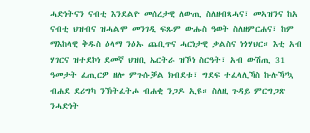ሓድነትናን ናብቲ እንደልዮ መሰረታዊ ለውጢ ስለዘብጻሓና፣ መኣዝንና ከአ ናብቲ ህዝብና ዝሓልሞ መንገዲ ፍጹም ውሑስ ዓወት ስለዘምርሐና፣ ከም ማእከላዊ ቅዱስ ዕላማ ንዕኡ ጨቢጥና ሓርነታዊ ቃልስና ነጎሃህር። እቲ አብ ሃገርና ዝተደኮነ ደመኛ ህዝቢ ኤርትራ ዝኾነ ስርዓት፣ አብ ውሽጢ 31 ዓመታት ፈጢርዎ ዘሎ ምጉሱቓል ክብደቱ፣ ግደፍ ተፈላሊኻስ ኩሉኻ’ኳ ብሐደ ደሪግካ ንኽትፈትሖ ብሐቂ ንጋዶ ኢዩ። ስለዚ ጉዳይ ምርግጋጽ ንሓድነት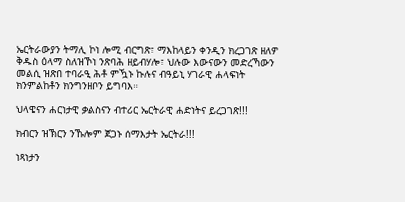ኤርትራውያን ትማሊ ኮነ ሎሚ ብርግጽ፣ ማእከላይን ቀንዲን ክረጋገጽ ዘለዎ ቅዱስ ዕላማ ስለዝኾነ ንጽባሕ ዘይብሃሎ፣ ህሉው እውናውን መድረኻውን መልሲ ዝጽበ ተባራዒ ሕቶ ምዃኑ ኩሉና ብዓይኒ ሃገራዊ ሐላፍነት ክንምልከቶን ክንግንዘቦን ይግባእ።

ህላዌናን ሐርነታዊ ቃልስናን ብተሪር ኤርትራዊ ሐድነትና ይረጋገጽ!!!

ክብርን ዝኽርን ንኹሎም ጀጋኑ ሰማእታት ኤርትራ!!!

ነጻነታን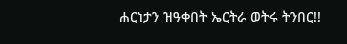ሐርነታን ዝዓቀበት ኤርትራ ወትሩ ትንበር!!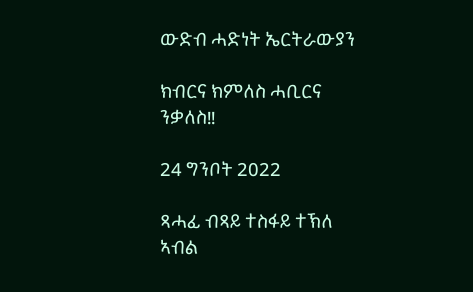ውድብ ሓድነት ኤርትራውያን

ክብርና ክምለስ ሓቢርና ንቃለስ!!

24 ግንቦት 2022

ጻሓፊ ብጻይ ተስፋይ ተኽለ ኣብል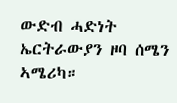ውድብ ሓድነት ኤርትራውያን ዞባ ሰሜን ኣሜሪካ።